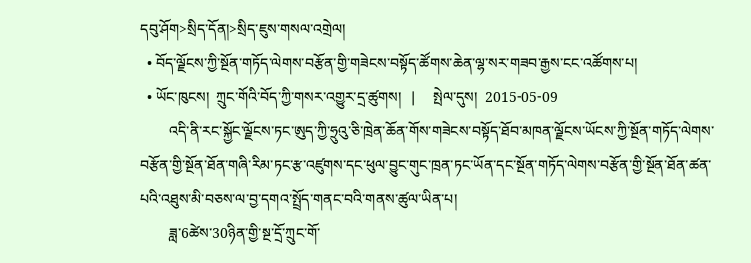དབུ་ཤོག>སྲིད་དོན།>སྲིད་ཇུས་གསལ་འགྲེལ།
  • བོད་ལྗོངས་ཀྱི་སྔོན་གཏོད་ལེགས་བརྩོན་གྱི་གཟེངས་བསྟོད་ཚོགས་ཆེན་ལྷ་སར་གཟབ་རྒྱས་ངང་འཚོགས་པ།
  • ཡོང་ཁུངས།  ཀྲུང་གོའི་བོད་ཀྱི་གསར་འགྱུར་དྲ་ཚུགས།   |     སྤེལ་དུས།  2015-05-09
        འདི་ནི་རང་སྐྱོང་ལྗོངས་ཏང་ཨུད་ཀྱི་ཧྲུའུ་ཅི་ཁྲེན་ཆོན་གོས་གཟེངས་བསྟོད་ཐོབ་མཁན་ལྗོངས་ཡོངས་ཀྱི་སྔོན་གཏོད་ལེགས་བརྩོན་གྱི་སྔོན་ཐོན་གཞི་རིམ་ཏང་རྩ་འཛུགས་དང་ཕུལ་བྱུང་གུང་ཁྲན་ཏང་ཡོན་དང་སྔོན་གཏོད་ལེགས་བརྩོན་གྱི་སྔོན་ཐོན་ཚན་པའི་འཐུས་མི་བཅས་ལ་བྱ་དགའ་སྤྲོད་གནང་བའི་གནས་ཚུལ་ཡིན་པ།
        ཟླ་6ཚེས་30ཉིན་གྱི་སྔ་དྲོ་ཀྲུང་གོ་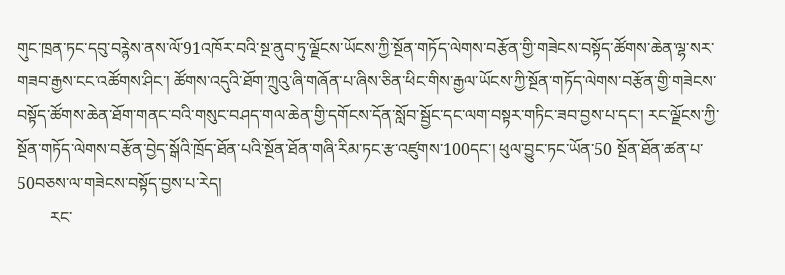གུང་ཁྲན་ཏང་དབུ་བཪྙེས་ནས་ལོ་91འཁོར་བའི་སྔ་ནུབ་ཏུ་ལྗོངས་ཡོངས་ཀྱི་སྔོན་གཏོད་ལེགས་བརྩོན་གྱི་གཟེངས་བསྟོད་ཚོགས་ཆེན་ལྷ་སར་གཟབ་རྒྱས་ངང་འཚོགས་ཤིང་། ཚོགས་འདུའི་ཐོག་ཀྲུའུ་ཞི་གཞོན་པ་ཞིས་ཅིན་ཕིང་གིས་རྒྱལ་ཡོངས་ཀྱི་སྔོན་གཏོད་ལེགས་བརྩོན་གྱི་གཟེངས་བསྟོད་ཚོགས་ཆེན་ཐོག་གནང་བའི་གསུང་བཤད་གལ་ཆེན་གྱི་དགོངས་དོན་སློབ་སྦྱོང་དང་ལག་བསྟར་གཏིང་ཟབ་བྱས་པ་དང་། རང་ལྗོངས་ཀྱི་སྔོན་གཏོད་ལེགས་བརྩོན་བྱེད་སྒོའི་ཁྲོད་ཐོན་པའི་སྔོན་ཐོན་གཞི་རིམ་ཏང་རྩ་འཛུགས་100དང་། ཕུལ་བྱུང་ཏང་ཡོན་50 སྔོན་ཐོན་ཚན་པ་50བཅས་ལ་གཟེངས་བསྟོད་བྱས་པ་རེད།
        རང་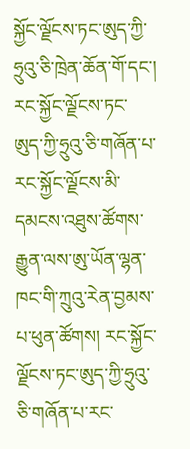སྐྱོང་ལྗོངས་ཏང་ཨུད་ཀྱི་ཧྲུའུ་ཅི་ཁྲེན་ཆོན་གོ་དང་། རང་སྐྱོང་ལྗོངས་ཏང་ཨུད་ཀྱི་ཧྲུའུ་ཅི་གཞོན་པ་རང་སྐྱོང་ལྗོངས་མི་དམངས་འཐུས་ཚོགས་རྒྱུན་ལས་ཨུ་ཡོན་ལྷན་ཁང་གི་ཀྲུའུ་རེན་བྱམས་པ་ཕུན་ཚོགས། རང་སྐྱོང་ལྗོངས་ཏང་ཨུད་ཀྱི་ཧྲུའུ་ཅི་གཞོན་པ་རང་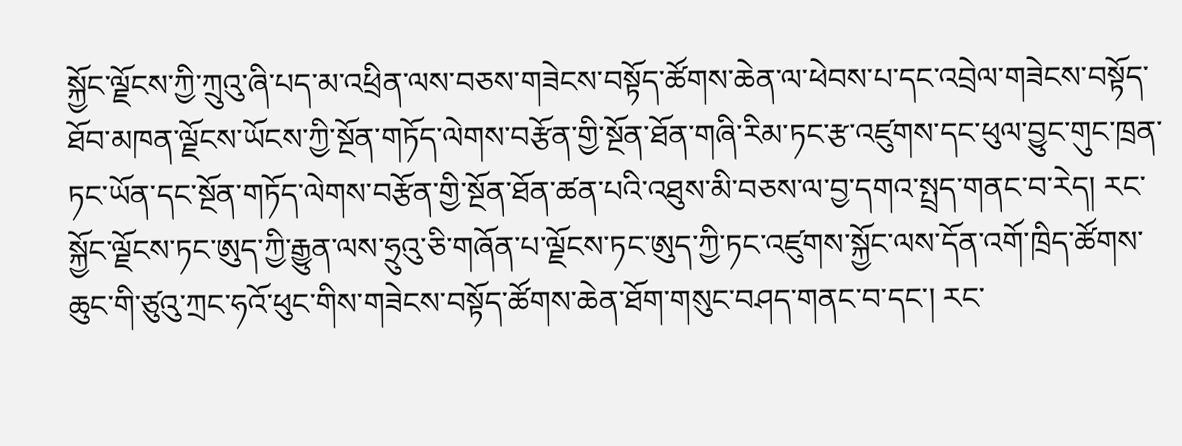སྐྱོང་ལྗོངས་ཀྱི་ཀྲུའུ་ཞི་པད་མ་འཕྲིན་ལས་བཅས་གཟེངས་བསྟོད་ཚོགས་ཆེན་ལ་ཕེབས་པ་དང་འབྲེལ་གཟེངས་བསྟོད་ཐོབ་མཁན་ལྗོངས་ཡོངས་ཀྱི་སྔོན་གཏོད་ལེགས་བརྩོན་གྱི་སྔོན་ཐོན་གཞི་རིམ་ཏང་རྩ་འཛུགས་དང་ཕུལ་བྱུང་གུང་ཁྲན་ཏང་ཡོན་དང་སྔོན་གཏོད་ལེགས་བརྩོན་གྱི་སྔོན་ཐོན་ཚན་པའི་འཐུས་མི་བཅས་ལ་བྱ་དགའ་སྤྲད་གནང་བ་རེད། རང་སྐྱོང་ལྗོངས་ཏང་ཨུད་ཀྱི་རྒྱུན་ལས་ཧྲུའུ་ཅི་གཞོན་པ་ལྗོངས་ཏང་ཨུད་ཀྱི་ཏང་འཛུགས་སྐྱོང་ལས་དོན་འགོ་ཁྲིད་ཚོགས་ཆུང་གི་ཙུའུ་ཀྲང་ཧའོ་ཕུང་གིས་གཟེངས་བསྟོད་ཚོགས་ཆེན་ཐོག་གསུང་བཤད་གནང་བ་དང་། རང་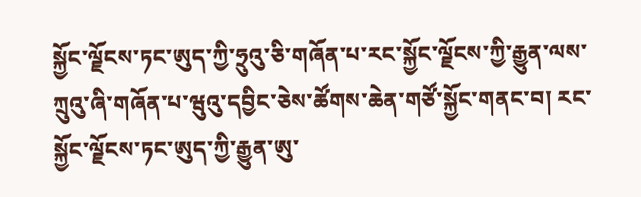སྐྱོང་ལྗོངས་ཏང་ཨུད་ཀྱི་ཧྲུའུ་ཅི་གཞོན་པ་རང་སྐྱོང་ལྗོངས་ཀྱི་རྒྱུན་ལས་ཀྲུའུ་ཞི་གཞོན་པ་ཝུའུ་དབྱིང་ཅེས་ཚོགས་ཆེན་གཙོ་སྐྱོང་གནང་བ། རང་སྐྱོང་ལྗོངས་ཏང་ཨུད་ཀྱི་རྒྱུན་ཨུ་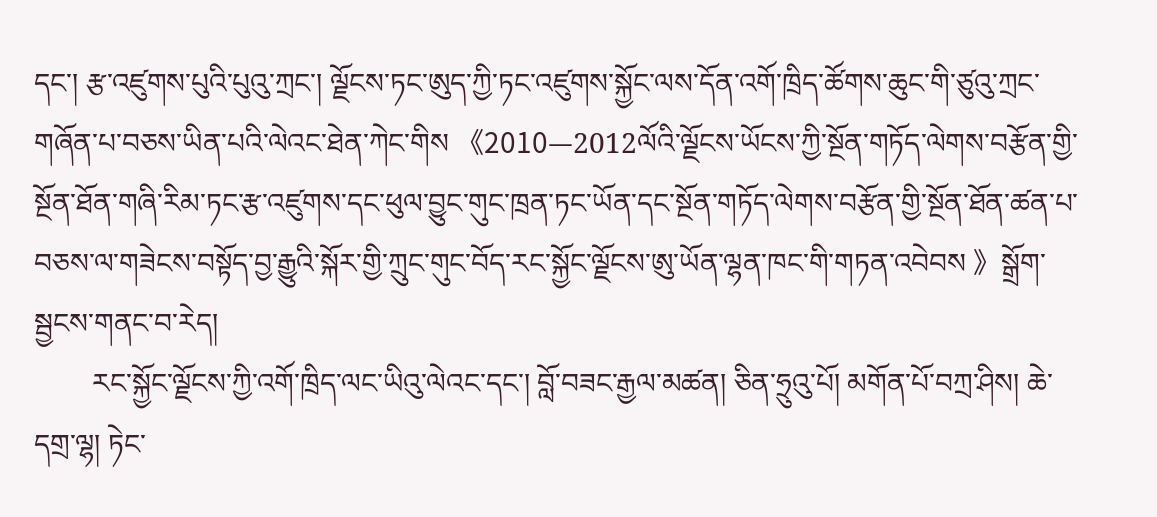དང་། རྩ་འཛུགས་པུའི་པུའུ་ཀྲང་། ལྗོངས་ཏང་ཨུད་ཀྱི་ཏང་འཛུགས་སྐྱོང་ལས་དོན་འགོ་ཁྲིད་ཚོགས་ཆུང་གི་ཙུའུ་ཀྲང་གཞོན་པ་བཅས་ཡིན་པའི་ལེའང་ཐེན་ཀེང་གིས 《2010—2012ལོའི་ལྗོངས་ཡོངས་ཀྱི་སྔོན་གཏོད་ལེགས་བརྩོན་གྱི་སྔོན་ཐོན་གཞི་རིམ་ཏང་རྩ་འཛུགས་དང་ཕུལ་བྱུང་གུང་ཁྲན་ཏང་ཡོན་དང་སྔོན་གཏོད་ལེགས་བརྩོན་གྱི་སྔོན་ཐོན་ཚན་པ་བཅས་ལ་གཟེངས་བསྟོད་བྱ་རྒྱུའི་སྐོར་གྱི་ཀྲུང་གུང་བོད་རང་སྐྱོང་ལྗོངས་ཨུ་ཡོན་ལྷན་ཁང་གི་གཏན་འབེབས 》སྒྲོག་སྦྱངས་གནང་བ་རེད།
        རང་སྐྱོང་ལྗོངས་ཀྱི་འགོ་ཁྲིད་ལང་ཡིའུ་ལེའང་དང་། བློ་བཟང་རྒྱལ་མཚན། ཅིན་ཧྲུའུ་པོ། མགོན་པོ་བཀྲ་ཤིས། ཆེ་དགྲ་ལྷ། ཏེང་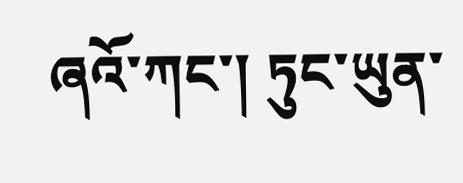ཞའོ་ཀང་། ཏུང་ཡུན་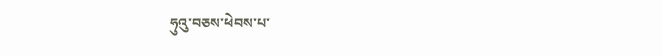ཧུའུ་བཅས་ཕེབས་པ་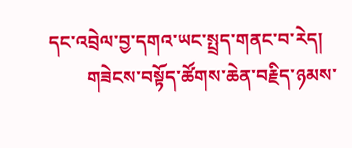དང་འབྲེལ་བྱ་དགའ་ཡང་སྤྲད་གནང་བ་རེད།
        གཟེངས་བསྟོད་ཚོགས་ཆེན་བརྗིད་ཉམས་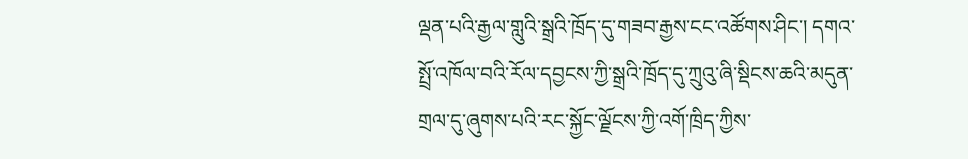ལྡན་པའི་རྒྱལ་གླུའི་སྒྲའི་ཁྲོད་དུ་གཟབ་རྒྱས་ངང་འཚོགས་ཤིང་། དགའ་སྤྲོ་འཁོལ་བའི་རོལ་དབྱངས་ཀྱི་སྒྲའི་ཁྲོད་དུ་ཀྲུའུ་ཞི་སྡིངས་ཆའི་མདུན་གྲལ་དུ་ཞུགས་པའི་རང་སྐྱོང་ལྗོངས་ཀྱི་འགོ་ཁྲིད་ཀྱིས་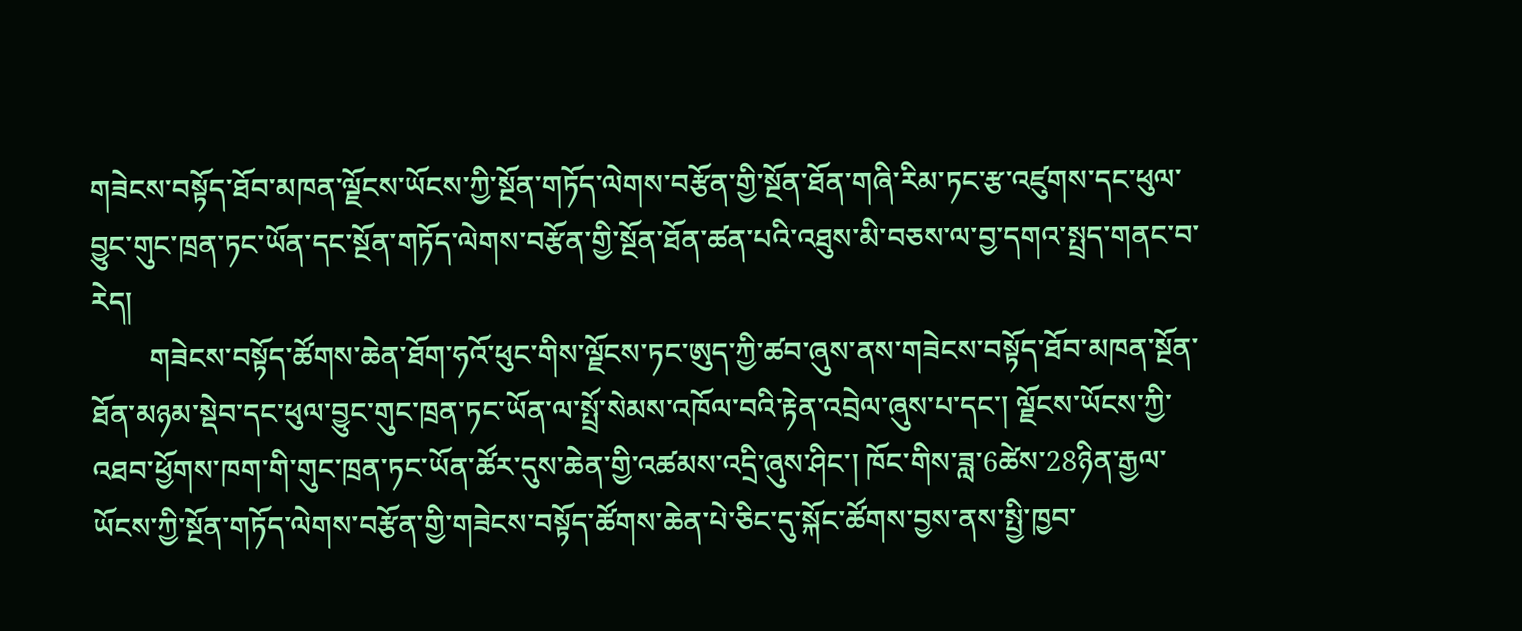གཟེངས་བསྟོད་ཐོབ་མཁན་ལྗོངས་ཡོངས་ཀྱི་སྔོན་གཏོད་ལེགས་བརྩོན་གྱི་སྔོན་ཐོན་གཞི་རིམ་ཏང་རྩ་འཛུགས་དང་ཕུལ་བྱུང་གུང་ཁྲན་ཏང་ཡོན་དང་སྔོན་གཏོད་ལེགས་བརྩོན་གྱི་སྔོན་ཐོན་ཚན་པའི་འཐུས་མི་བཅས་ལ་བྱ་དགའ་སྤྲད་གནང་བ་རེད།
        གཟེངས་བསྟོད་ཚོགས་ཆེན་ཐོག་ཧའོ་ཕུང་གིས་ལྗོངས་ཏང་ཨུད་ཀྱི་ཚབ་ཞུས་ནས་གཟེངས་བསྟོད་ཐོབ་མཁན་སྔོན་ཐོན་མཉམ་སྡེབ་དང་ཕུལ་བྱུང་གུང་ཁྲན་ཏང་ཡོན་ལ་སྤྲོ་སེམས་འཁོལ་བའི་རྟེན་འབྲེལ་ཞུས་པ་དང་། ལྗོངས་ཡོངས་ཀྱི་འཐབ་ཕྱོགས་ཁག་གི་གུང་ཁྲན་ཏང་ཡོན་ཚོར་དུས་ཆེན་གྱི་འཚམས་འདྲི་ཞུས་ཤིང་། ཁོང་གིས་ཟླ་6ཚེས་28ཉིན་རྒྱལ་ཡོངས་ཀྱི་སྔོན་གཏོད་ལེགས་བརྩོན་གྱི་གཟེངས་བསྟོད་ཚོགས་ཆེན་པེ་ཅིང་དུ་སྐོང་ཚོགས་བྱས་ནས་སྤྱི་ཁྱབ་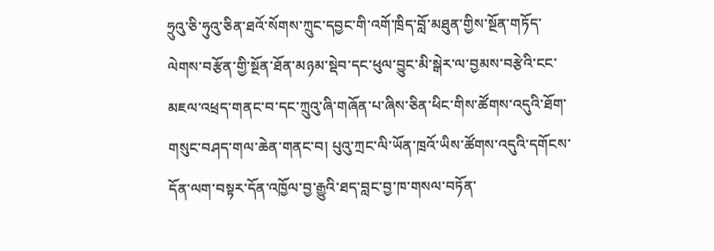ཧྲུའུ་ཅི་ཧུའུ་ཅིན་ཐའོ་སོགས་ཀྲུང་དབྱང་གི་འགོ་ཁྲིད་བློ་མཐུན་གྱིས་སྔོན་གཏོད་ལེགས་བརྩོན་གྱི་སྔོན་ཐོན་མཉམ་སྡེབ་དང་ཕུལ་བྱུང་མི་སྒེར་ལ་བྱམས་བརྩེའི་ངང་མཇལ་འཕྲད་གནང་བ་དང་ཀྲུའུ་ཞི་གཞོན་པ་ཞིས་ཅིན་ཕིང་གིས་ཚོགས་འདུའི་ཐོག་གསུང་བཤད་གལ་ཆེན་གནང་བ། པུའུ་ཀྲང་ལི་ཡོན་ཁྲའོ་ཡིས་ཚོགས་འདུའི་དགོངས་དོན་ལག་བསྟར་དོན་འཁྱོལ་བྱ་རྒྱུའི་ཐད་བླང་བྱ་ཁ་གསལ་བཏོན་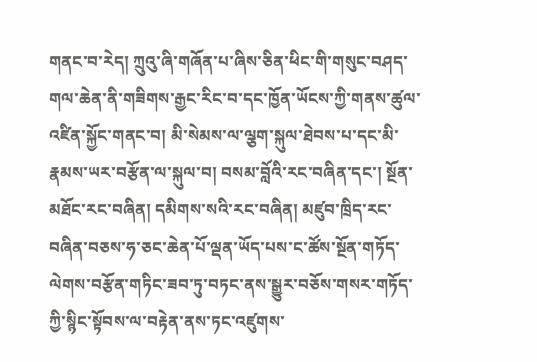གནང་བ་རེད། ཀྲུའུ་ཞི་གཞོན་པ་ཞིས་ཅིན་ཕིང་གི་གསུང་བཤད་གལ་ཆེན་ནི་གཟིགས་རྒྱང་རིང་བ་དང་ཁྱོན་ཡོངས་ཀྱི་གནས་ཚུལ་འཛིན་སྐྱོང་གནང་བ། མི་སེམས་ལ་ལྕག་སྐུལ་ཐེབས་པ་དང་མི་རྣམས་ཡར་བརྩོན་ལ་སྐུལ་བ། བསམ་བློའི་རང་བཞིན་དང་། སྔོན་མཐོང་རང་བཞིན། དམིགས་སའི་རང་བཞིན། མཛུབ་ཁྲིད་རང་བཞིན་བཅས་ཧ་ཅང་ཆེན་པོ་ལྡན་ཡོད་པས་ང་ཚོས་སྔོན་གཏོད་ལེགས་བརྩོན་གཏིང་ཟབ་ཏུ་བཏང་ནས་སྒྱུར་བཅོས་གསར་གཏོད་ཀྱི་སྙིང་སྟོབས་ལ་བརྟེན་ནས་ཏང་འཛུགས་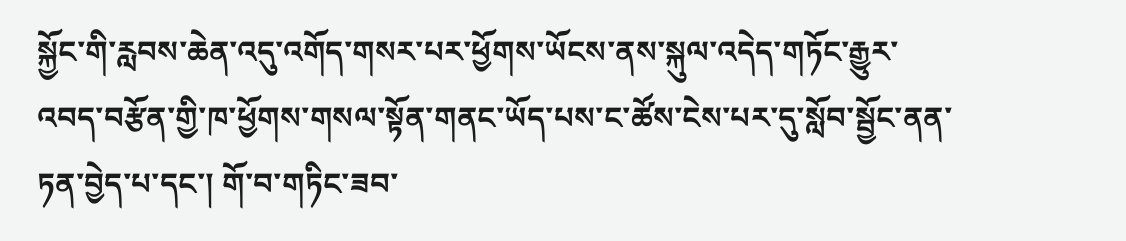སྐྱོང་གི་རླབས་ཆེན་འདུ་འགོད་གསར་པར་ཕྱོགས་ཡོངས་ནས་སྐུལ་འདེད་གཏོང་རྒྱུར་འབད་བརྩོན་གྱི་ཁ་ཕྱོགས་གསལ་སྟོན་གནང་ཡོད་པས་ང་ཚོས་ངེས་པར་དུ་སློབ་སྦྱོང་ནན་ཏན་བྱེད་པ་དང་། གོ་བ་གཏིང་ཟབ་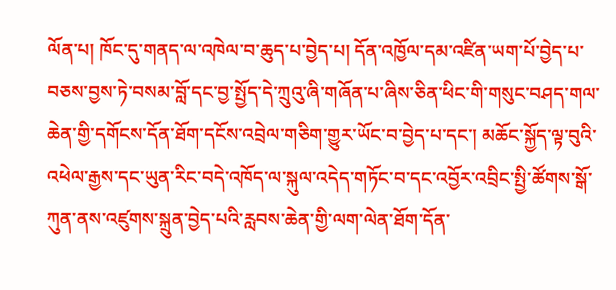ལོན་པ། ཁོང་དུ་གནད་ལ་འཁེལ་བ་ཆུད་པ་བྱེད་པ། དོན་འཁྱོལ་དམ་འཛིན་ཡག་པོ་བྱེད་པ་བཅས་བྱས་ཏེ་བསམ་བློ་དང་བྱ་སྤྱོད་དེ་ཀྲུའུ་ཞི་གཞོན་པ་ཞིས་ཅིན་ཕིང་གི་གསུང་བཤད་གལ་ཆེན་གྱི་དགོངས་དོན་ཐོག་དངོས་འབྲེལ་གཅིག་གྱུར་ཡོང་བ་བྱེད་པ་དང་། མཆོང་སྐྱོད་ལྟ་བུའི་འཕེལ་རྒྱས་དང་ཡུན་རིང་བདེ་འཁོད་ལ་སྐུལ་འདེད་གཏོང་བ་དང་འབྱོར་འབྲིང་སྤྱི་ཚོགས་སྒོ་ཀུན་ནས་འཛུགས་སྐྲུན་བྱེད་པའི་རླབས་ཆེན་གྱི་ལག་ལེན་ཐོག་དོན་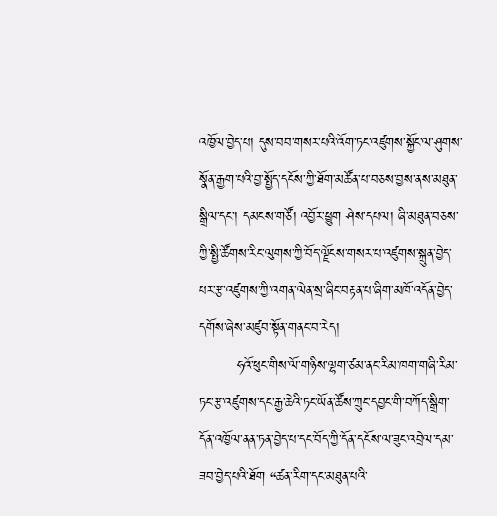འཁྱོལ་བྱེད་པ། དུས་བབ་གསར་པའི་འོག་ཏང་འཛུགས་སྐྱོང་ལ་ཤུགས་སྣོན་རྒྱག་པའི་བྱ་སྤྱོད་དངོས་ཀྱི་ཐོག་མཚོན་པ་བཅས་བྱས་ནས་མཐུན་སྒྲིལ་དང་། དམངས་གཙོ། འབྱོར་ཕྱུག ཤེས་དཔལ། ཞི་མཐུན་བཅས་ཀྱི་སྤྱི་ཚོགས་རིང་ལུགས་ཀྱི་བོད་ལྗོངས་གསར་པ་འཛུགས་སྐྲུན་བྱེད་པར་རྩ་འཛུགས་ཀྱི་འགན་ལེན་སྲ་ཞིང་བརྟན་པ་ཞིག་མཁོ་འདོན་བྱེད་དགོས་ཞེས་མཛུབ་སྟོན་གནང་བ་རེད།
        ཧའོ་ཕུང་གིས་ལོ་གཉིས་ལྷག་ཙམ་ནང་རིམ་ཁག་གཞི་རིམ་ཏང་རྩ་འཛུགས་དང་རྒྱ་ཆེའི་ཏང་ཡོན་ཚོས་ཀྲུང་དབྱང་གི་བཀོད་སྒྲིག་དོན་འཁྱོལ་ནན་ཏན་བྱེད་པ་དང་བོད་ཀྱི་དོན་དངོས་ལ་ཟུང་འབྲེལ་དམ་ཟབ་བྱེད་པའི་ཐོག “ཚན་རིག་དང་མཐུན་པའི་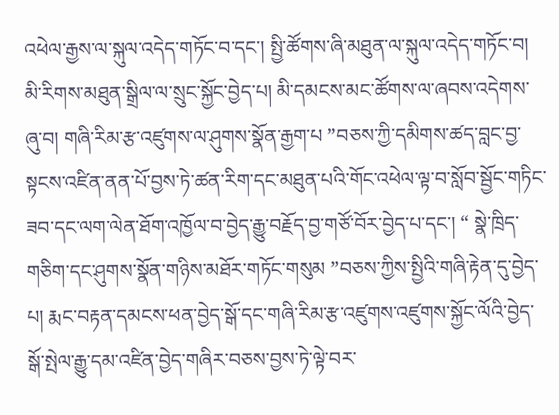འཕེལ་རྒྱས་ལ་སྐུལ་འདེད་གཏོང་བ་དང་། སྤྱི་ཚོགས་ཞི་མཐུན་ལ་སྐུལ་འདེད་གཏོང་བ། མི་རིགས་མཐུན་སྒྲིལ་ལ་སྲུང་སྐྱོང་བྱེད་པ། མི་དམངས་མང་ཚོགས་ལ་ཞབས་འདེགས་ཞུ་བ། གཞི་རིམ་རྩ་འཛུགས་ལ་ཤུགས་སྣོན་རྒྱག་པ ”བཅས་ཀྱི་དམིགས་ཚད་བླང་བྱ་སྟངས་འཛིན་ནན་པོ་བྱས་ཏེ་ཚན་རིག་དང་མཐུན་པའི་གོང་འཕེལ་ལྟ་བ་སློབ་སྦྱོང་གཏིང་ཟབ་དང་ལག་ལེན་ཐོག་འཁྱོལ་བ་བྱེད་རྒྱུ་བརྗོད་བྱ་གཙོ་བོར་བྱེད་པ་དང་། “ སྣེ་ཁྲིད་གཅིག་དང་ཤུགས་སྣོན་གཉིས་མཐོར་གཏོང་གསུམ ”བཅས་ཀྱིས་སྤྱིའི་གཞི་རྟེན་དུ་བྱེད་པ། རྨང་བརྟན་དམངས་ཕན་བྱེད་སྒོ་དང་གཞི་རིམ་རྩ་འཛུགས་འཛུགས་སྐྱོང་ལོའི་བྱེད་སྒོ་སྤེལ་རྒྱུ་དམ་འཛིན་བྱེད་གཞིར་བཅས་བྱས་ཏེ་ལྟེ་བར་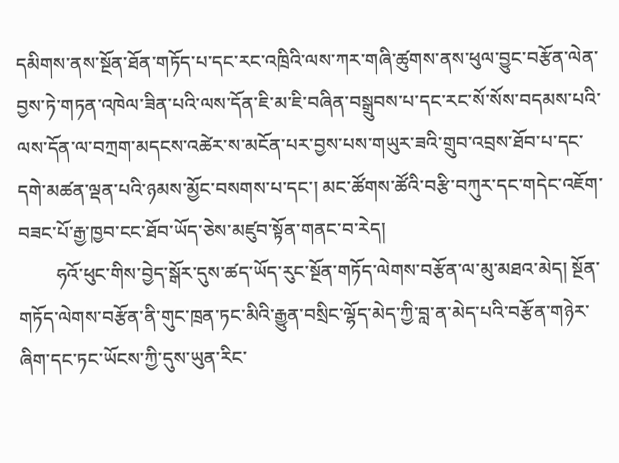དམིགས་ནས་སྔོན་ཐོན་གཏོད་པ་དང་རང་འཁྲིའི་ལས་ཀར་གཞི་ཚུགས་ནས་ཕུལ་བྱུང་བརྩོན་ལེན་བྱས་ཏེ་གཏན་འཁེལ་ཟིན་པའི་ལས་དོན་ཇི་མ་ཇི་བཞིན་བསྒྲུབས་པ་དང་རང་སོ་སོས་བདམས་པའི་ལས་དོན་ལ་བཀྲག་མདངས་འཚེར་ས་མངོན་པར་བྱས་པས་གཡུར་ཟའི་གྲུབ་འབྲས་ཐོབ་པ་དང་དགེ་མཚན་ལྡན་པའི་ཉམས་མྱོང་བསགས་པ་དང་། མང་ཚོགས་ཚོའི་བརྩི་བཀུར་དང་གདེང་འཇོག་བཟང་པོ་རྒྱ་ཁྱབ་ངང་ཐོབ་ཡོད་ཅེས་མཛུབ་སྟོན་གནང་བ་རེད།
        ཧའོ་ཕུང་གིས་བྱེད་སྒོར་དུས་ཚད་ཡོད་རུང་སྔོན་གཏོད་ལེགས་བརྩོན་ལ་མུ་མཐའ་མེད། སྔོན་གཏོད་ལེགས་བརྩོན་ནི་གུང་ཁྲན་ཏང་མིའི་རྒྱུན་བསྲིང་ལྷོད་མེད་ཀྱི་བླ་ན་མེད་པའི་བརྩོན་གཉེར་ཞིག་དང་ཏང་ཡོངས་ཀྱི་དུས་ཡུན་རིང་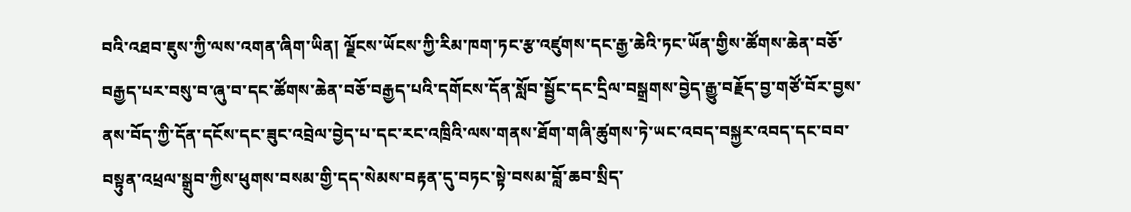བའི་འཐབ་ཇུས་ཀྱི་ལས་འགན་ཞིག་ཡིན། ལྗོངས་ཡོངས་ཀྱི་རིམ་ཁག་ཏང་རྩ་འཛུགས་དང་རྒྱ་ཆེའི་ཏང་ཡོན་གྱིས་ཚོགས་ཆེན་བཅོ་བརྒྱད་པར་བསུ་བ་ཞུ་བ་དང་ཚོགས་ཆེན་བཅོ་བརྒྱད་པའི་དགོངས་དོན་སློབ་སྦྱོང་དང་དྲིལ་བསྒྲགས་བྱེད་རྒྱུ་བརྗོད་བྱ་གཙོ་བོར་བྱས་ནས་བོད་ཀྱི་དོན་དངོས་དང་ཟུང་འབྲེལ་བྱེད་པ་དང་རང་འཁྲིའི་ལས་གནས་ཐོག་གཞི་ཚུགས་ཏེ་ཡང་འབད་བསྐྱར་འབད་དང་བབ་བསྟུན་འཕྲལ་སྒྲུབ་ཀྱིས་ཕུགས་བསམ་གྱི་དད་སེམས་བརྟན་དུ་བཏང་སྟེ་བསམ་བློ་ཆབ་སྲིད་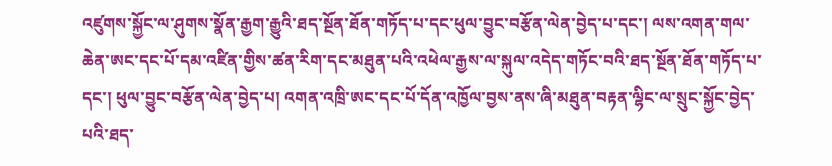འཛུགས་སྐྱོང་ལ་ཤུགས་སྣོན་རྒྱག་རྒྱུའི་ཐད་སྔོན་ཐོན་གཏོད་པ་དང་ཕུལ་བྱུང་བརྩོན་ལེན་བྱེད་པ་དང་། ལས་འགན་གལ་ཆེན་ཨང་དང་པོ་དམ་འཛིན་གྱིས་ཚན་རིག་དང་མཐུན་པའི་འཕེལ་རྒྱས་ལ་སྐུལ་འདེད་གཏོང་བའི་ཐད་སྔོན་ཐོན་གཏོད་པ་དང་། ཕུལ་བྱུང་བརྩོན་ལེན་བྱེད་པ། འགན་འཁྲི་ཨང་དང་པོ་དོན་འཁྱོལ་བྱས་ནས་ཞི་མཐུན་བརྟན་ལྷིང་ལ་སྲུང་སྐྱོང་བྱེད་པའི་ཐད་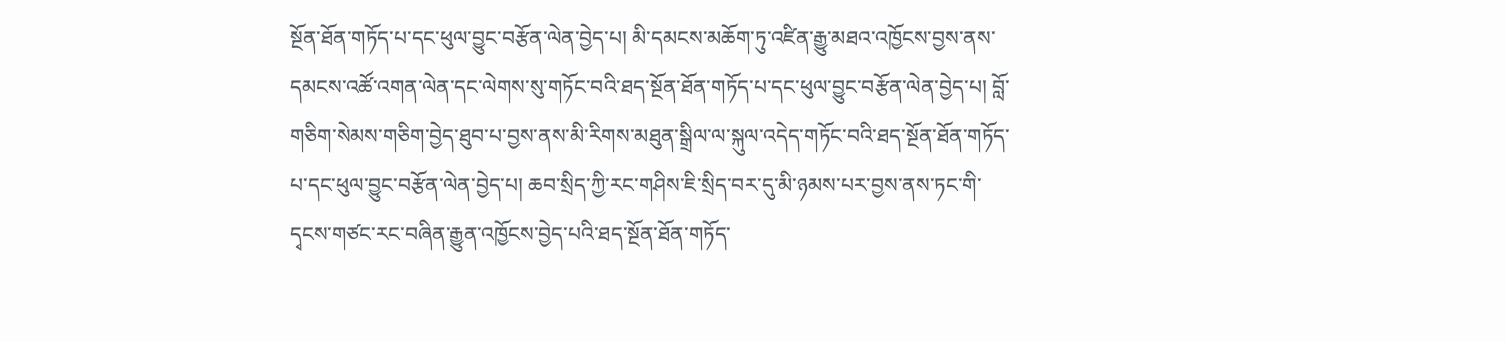སྔོན་ཐོན་གཏོད་པ་དང་ཕུལ་བྱུང་བརྩོན་ལེན་བྱེད་པ། མི་དམངས་མཆོག་ཏུ་འཛིན་རྒྱུ་མཐའ་འཁྱོངས་བྱས་ནས་དམངས་འཚོ་འགན་ལེན་དང་ལེགས་སུ་གཏོང་བའི་ཐད་སྔོན་ཐོན་གཏོད་པ་དང་ཕུལ་བྱུང་བརྩོན་ལེན་བྱེད་པ། བློ་གཅིག་སེམས་གཅིག་བྱེད་ཐུབ་པ་བྱས་ནས་མི་རིགས་མཐུན་སྒྲིལ་ལ་སྐུལ་འདེད་གཏོང་བའི་ཐད་སྔོན་ཐོན་གཏོད་པ་དང་ཕུལ་བྱུང་བརྩོན་ལེན་བྱེད་པ། ཆབ་སྲིད་ཀྱི་རང་གཤིས་ཇི་སྲིད་བར་དུ་མི་ཉམས་པར་བྱས་ནས་ཏང་གི་དྭངས་གཙང་རང་བཞིན་རྒྱུན་འཁྱོངས་བྱེད་པའི་ཐད་སྔོན་ཐོན་གཏོད་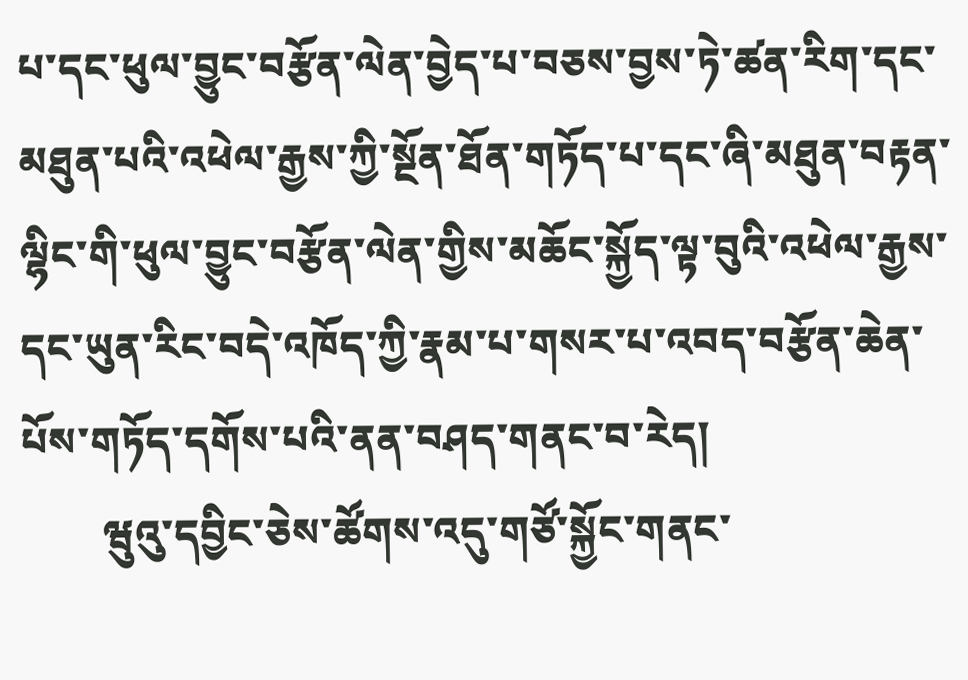པ་དང་ཕུལ་བྱུང་བརྩོན་ལེན་བྱེད་པ་བཅས་བྱས་ཏེ་ཚན་རིག་དང་མཐུན་པའི་འཕེལ་རྒྱས་ཀྱི་སྔོན་ཐོན་གཏོད་པ་དང་ཞི་མཐུན་བརྟན་ལྷིང་གི་ཕུལ་བྱུང་བརྩོན་ལེན་གྱིས་མཆོང་སྐྱོད་ལྟ་བུའི་འཕེལ་རྒྱས་དང་ཡུན་རིང་བདེ་འཁོད་ཀྱི་རྣམ་པ་གསར་པ་འབད་བརྩོན་ཆེན་པོས་གཏོད་དགོས་པའི་ནན་བཤད་གནང་བ་རེད།
        ཝུའུ་དབྱིང་ཅེས་ཚོགས་འདུ་གཙོ་སྐྱོང་གནང་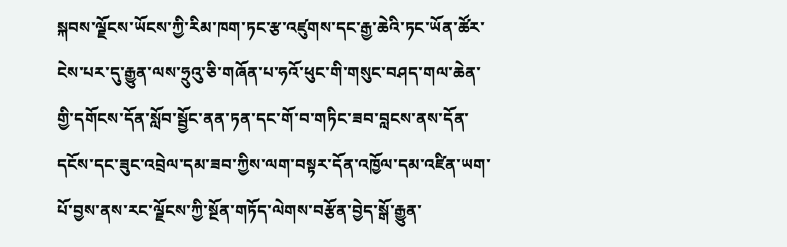སྐབས་ལྗོངས་ཡོངས་ཀྱི་རིམ་ཁག་ཏང་རྩ་འཛུགས་དང་རྒྱ་ཆེའི་ཏང་ཡོན་ཚོར་ངེས་པར་དུ་རྒྱུན་ལས་ཧྲུའུ་ཅི་གཞོན་པ་ཧའོ་ཕུང་གི་གསུང་བཤད་གལ་ཆེན་གྱི་དགོངས་དོན་སློབ་སྦྱོང་ནན་ཏན་དང་གོ་བ་གཏིང་ཟབ་བླངས་ནས་དོན་དངོས་དང་ཟུང་འབྲེལ་དམ་ཟབ་ཀྱིས་ལག་བསྟར་དོན་འཁྱོལ་དམ་འཛིན་ཡག་པོ་བྱས་ནས་རང་ལྗོངས་ཀྱི་སྔོན་གཏོད་ལེགས་བརྩོན་བྱེད་སྒོ་རྒྱུན་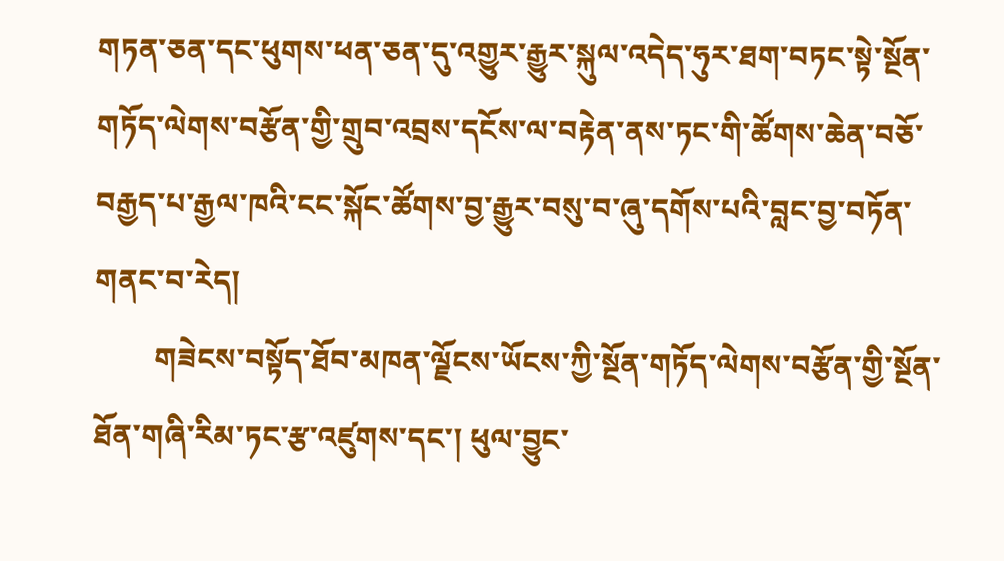གཏན་ཅན་དང་ཕུགས་ཕན་ཅན་དུ་འགྱུར་རྒྱུར་སྐུལ་འདེད་ཧུར་ཐག་བཏང་སྟེ་སྔོན་གཏོད་ལེགས་བརྩོན་གྱི་གྲུབ་འབྲས་དངོས་ལ་བརྟེན་ནས་ཏང་གི་ཚོགས་ཆེན་བཅོ་བརྒྱད་པ་རྒྱལ་ཁའི་ངང་སྐོང་ཚོགས་བྱ་རྒྱུར་བསུ་བ་ཞུ་དགོས་པའི་བླང་བྱ་བཏོན་གནང་བ་རེད།
        གཟེངས་བསྟོད་ཐོབ་མཁན་ལྗོངས་ཡོངས་ཀྱི་སྔོན་གཏོད་ལེགས་བརྩོན་གྱི་སྔོན་ཐོན་གཞི་རིམ་ཏང་རྩ་འཛུགས་དང་། ཕུལ་བྱུང་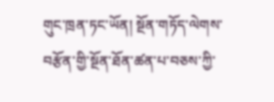གུང་ཁྲན་ཏང་ཡོན། སྔོན་གཏོད་ལེགས་བརྩོན་གྱི་སྔོན་ཐོན་ཚན་པ་བཅས་ཀྱི་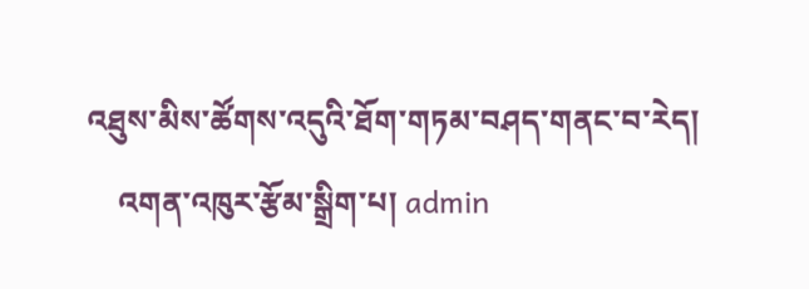འཐུས་མིས་ཚོགས་འདུའི་ཐོག་གཏམ་བཤད་གནང་བ་རེད།
    འགན་འཁུར་རྩོམ་སྒྲིག་པ། admin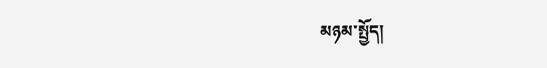མཉམ་སྤྱོད།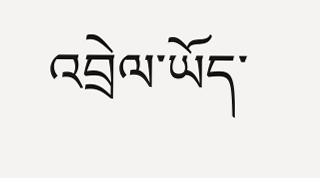འབྲེལ་ཡོད་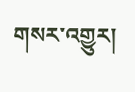གསར་འགྱུར།